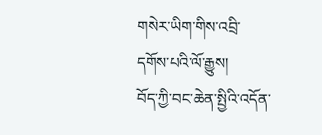གསེར་ཡིག་གིས་འབྲི་དགོས་པའི་ལོ་རྒྱུས།
བོད་ཀྱི་བང་ཆེན་སྤྱིའི་འདོན་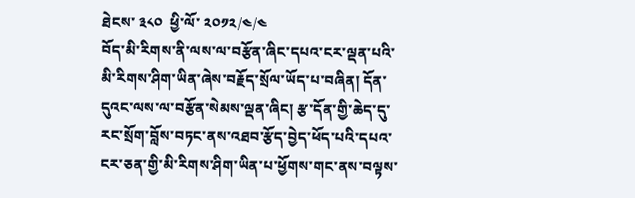ཐེངས་ ༣༨༠  ཕྱི་ལོ་ ༢༠༡༢/༤/༤
བོད་མི་རིགས་ནི་ལས་ལ་བརྩོན་ཞིང་དཔའ་ངར་ལྡན་པའི་མི་རིགས་ཤིག་ཡིན་ཞེས་བརྗོད་སྲོལ་ཡོད་པ་བཞིན། དོན་དུའང་ལས་ལ་བརྩོན་སེམས་ལྡན་ཞིང། རྩ་དོན་གྱི་ཆེད་དུ་རང་སྲོག་བློས་བཏང་ནས་འཐབ་རྩོད་བྱེད་ཕོད་པའི་དཔའ་ངར་ཅན་གྱི་མི་རིགས་ཤིག་ཡིན་པ་ཕྱོགས་གང་ནས་བལྟས་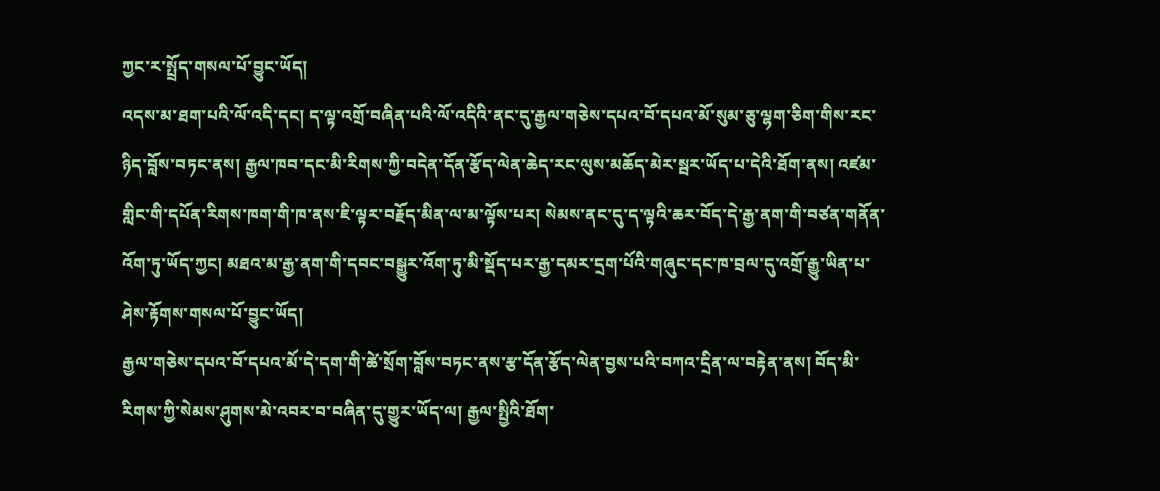ཀྱང་ར་སྤྲོད་གསལ་པོ་བྱུང་ཡོད།
འདས་མ་ཐག་པའི་ལོ་འདི་དང། ད་ལྟ་འགྲོ་བཞིན་པའི་ལོ་འདིའི་ནང་དུ་རྒྱལ་གཅེས་དཔའ་བོ་དཔའ་མོ་སུམ་ཅུ་ལྷག་ཅིག་གིས་རང་ཉིད་བློས་བཏང་ནས། རྒྱལ་ཁབ་དང་མི་རིགས་ཀྱི་བདེན་དོན་རྩོད་ལེན་ཆེད་རང་ལུས་མཆོད་མེར་སྦར་ཡོད་པ་དེའི་ཐོག་ནས། འཛམ་གླིང་གི་དཔོན་རིགས་ཁག་གི་ཁ་ནས་ཇི་ལྟར་བརྗོད་མིན་ལ་མ་ལྟོས་པར། སེམས་ནང་དུ་ད་ལྟའི་ཆར་བོད་དེ་རྒྱ་ནག་གི་བཙན་གནོན་འོག་ཏུ་ཡོད་ཀྱང། མཐའ་མ་རྒྱ་ནག་གི་དབང་བསྒྱུར་འོག་ཏུ་མི་སྡོད་པར་རྒྱ་དམར་དྲག་པོའི་གཞུང་དང་ཁ་བྲལ་དུ་འགྲོ་རྒྱུ་ཡིན་པ་ཤེས་རྟོགས་གསལ་པོ་བྱུང་ཡོད།
རྒྱལ་གཅེས་དཔའ་བོ་དཔའ་མོ་དེ་དག་གི་ཚེ་སྲོག་བློས་བཏང་ནས་རྩ་དོན་རྩོད་ལེན་བྱས་པའི་བཀའ་དྲིན་ལ་བརྟེན་ནས། བོད་མི་རིགས་ཀྱི་སེམས་ཤུགས་མེ་འབར་བ་བཞིན་དུ་གྱུར་ཡོད་ལ། རྒྱལ་སྤྱིའི་ཐོག་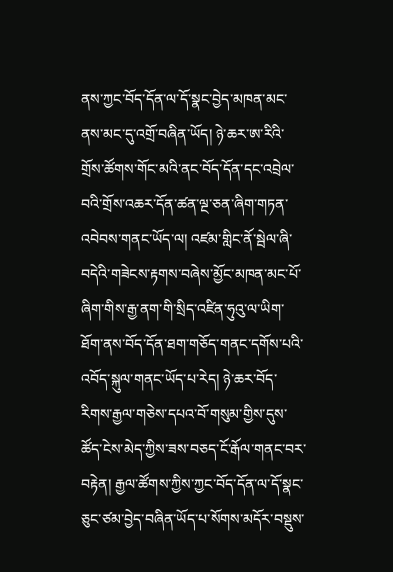ནས་ཀྱང་བོད་དོན་ལ་དོ་སྣང་བྱེད་མཁན་མང་ནས་མང་དུ་འགྲོ་བཞིན་ཡོད། ཉེ་ཆར་ཨ་རིའི་གྲོས་ཚོགས་གོང་མའི་ནང་བོད་དོན་དང་འབྲེལ་བའི་གྲོས་འཆར་དོན་ཚན་ལྔ་ཅན་ཞིག་གཏན་འབེབས་གནང་ཡོད་ལ། འཛམ་གླིང་ནོ་སྦེལ་ཞི་བདེའི་གཟེངས་རྟགས་བཞེས་མྱོང་མཁན་མང་པོ་ཞིག་གིས་རྒྱ་ནག་གི་སྲིད་འཛིན་ཧུའུ་ལ་ཡིག་ཐོག་ནས་བོད་དོན་ཐག་གཅོད་གནང་དགོས་པའི་འབོད་སྐུལ་གནང་ཡོད་པ་རེད། ཉེ་ཆར་བོད་རིགས་རྒྱལ་གཅེས་དཔའ་བོ་གསུམ་གྱིས་དུས་ཚོད་ངེས་མེད་ཀྱིས་ཟས་བཅད་ངོ་རྒོལ་གནང་བར་བརྟེན། རྒྱལ་ཚོགས་ཀྱིས་ཀྱང་བོད་དོན་ལ་དོ་སྣང་ཅུང་ཙམ་བྱེད་བཞིན་ཡོད་པ་སོགས་མདོར་བསྡུས་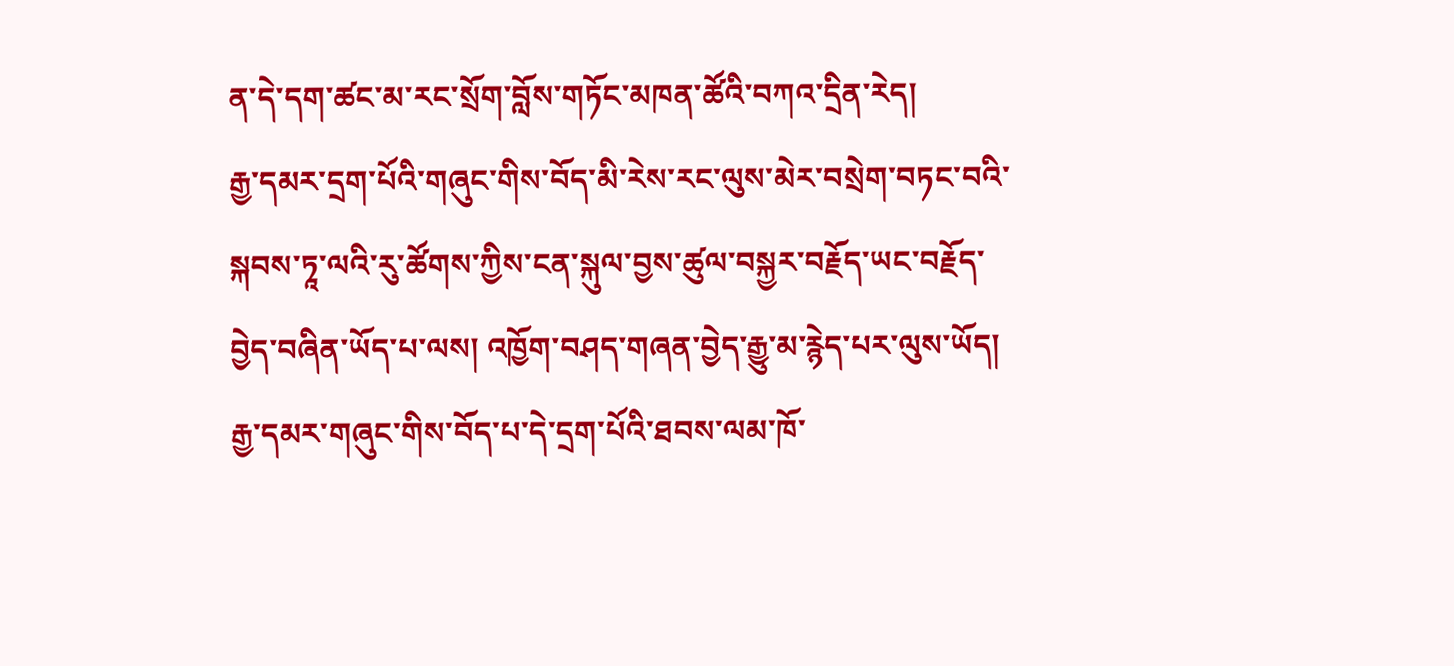ན་དེ་དག་ཚང་མ་རང་སྲོག་བློས་གཏོང་མཁན་ཚོའི་བཀའ་དྲིན་རེད།
རྒྱ་དམར་དྲག་པོའི་གཞུང་གིས་བོད་མི་རེས་རང་ལུས་མེར་བསྲེག་བཏང་བའི་སྐབས་ཏཱ་ལའི་རུ་ཚོགས་ཀྱིས་ངན་སྐུལ་བྱས་ཚུལ་བསྐྱར་བརྗོད་ཡང་བརྗོད་བྱེད་བཞིན་ཡོད་པ་ལས། འཁྱོག་བཤད་གཞན་བྱེད་རྒྱུ་མ་རྙེད་པར་ལུས་ཡོད། རྒྱ་དམར་གཞུང་གིས་བོད་པ་དེ་དྲག་པོའི་ཐབས་ལམ་ཁོ་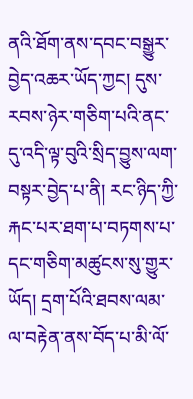ནའི་ཐོག་ནས་དབང་བསྒྱུར་བྱེད་འཆར་ཡོད་ཀྱང། དུས་རབས་ཉེར་གཅིག་པའི་ནང་དུ་འདི་ལྟ་བུའི་སྲིད་བྱུས་ལག་བསྟར་བྱེད་པ་ནི། རང་ཉིད་ཀྱི་རྐང་པར་ཐག་པ་བཏགས་པ་དང་གཅིག་མཚུངས་སུ་གྱུར་ཡོད། དྲག་པོའི་ཐབས་ལམ་ལ་བརྟེན་ནས་བོད་པ་མི་ལོ་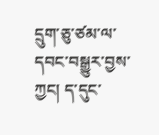དྲུག་ཅུ་ཙམ་ལ་དབང་བསྒྱུར་བྱས་ཀྱང། ད་དུང་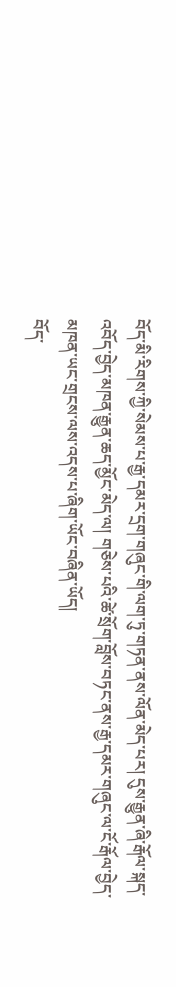བོད་མི་རིགས་ཀྱི་སེམས་པ་རྒྱ་དམར་དྲག་གཞུང་གི་ལག་ཏུ་གཏན་ནས་ལོན་མེད་པར། དུས་རྒྱུན་ཞི་རྒོལ་སྐད་འབོད་བྱེད་མཁན་རྒྱུན་ཆད་མྱོང་མེད་ལ། གཅེས་པའི་ཚེ་སྲོག་བློས་བཏང་ནས་རྒྱ་དམར་གཞུང་ལ་ངོ་རྒོལ་བྱེད་མཁན་ཡང་གྲངས་ལས་འདས་པ་ཞིག་ཡོང་བཞིན་ཡོད།
བོད་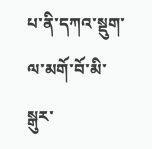པ་ནི་དཀའ་སྡུག་ལ་མགོ་བོ་མི་སྒུར་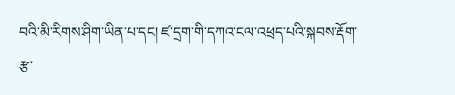བའི་མི་རིགས་ཤིག་ཡིན་པ་དང། ཛ་དྲག་གི་དཀའ་ངལ་འཕྲད་པའི་སྐབས་རྡོག་རྩ་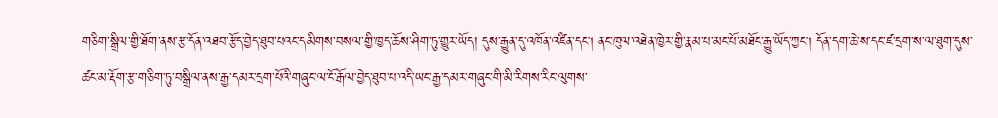གཅིག་སྒྲིལ་གྱི་ཐོག་ནས་རྩ་དོན་འཐབ་རྩོད་བྱེད་ཐུབ་པའང་དམིགས་བསལ་གྱི་ཁྱད་ཆོས་ཤིག་ཏུ་གྱུར་ཡོད། དུས་རྒྱུན་དུ་འཁོན་འཛིན་དང། ནང་ཁུལ་འཐེན་ཁྱེར་གྱི་རྣམ་པ་མང་པོ་མཐོང་རྒྱུ་ཡོད་ཀྱང། དོན་དག་ཆེ་ས་དང་ཛ་དྲག་ས་ལ་ཐུག་དུས་ཚང་མ་རྡོག་རྩ་གཅིག་ཏུ་བསྒྲིལ་ནས་རྒྱ་དམར་དྲག་པོའི་གཞུང་ལ་ངོ་རྒོལ་བྱེད་ཐུབ་པ་འདི་ཡང་རྒྱ་དམར་གཞུང་གི་མི་རིགས་རིང་ལུགས་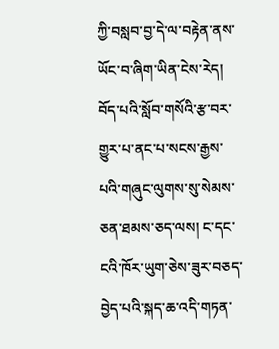ཀྱི་བསླབ་བྱ་དེ་ལ་བརྟེན་ནས་ཡོང་བ་ཞིག་ཡིན་ངེས་རེད། བོད་པའི་སློབ་གསོའི་རྩ་བར་གྱུར་པ་ནང་པ་སངས་རྒྱས་པའི་གཞུང་ལུགས་སུ་སེམས་ཅན་ཐམས་ཅད་ལས། ང་དང་ངའི་ཁོར་ཡུག་ཅེས་ཟུར་བཅད་བྱེད་པའི་སྐད་ཆ་འདི་གཏན་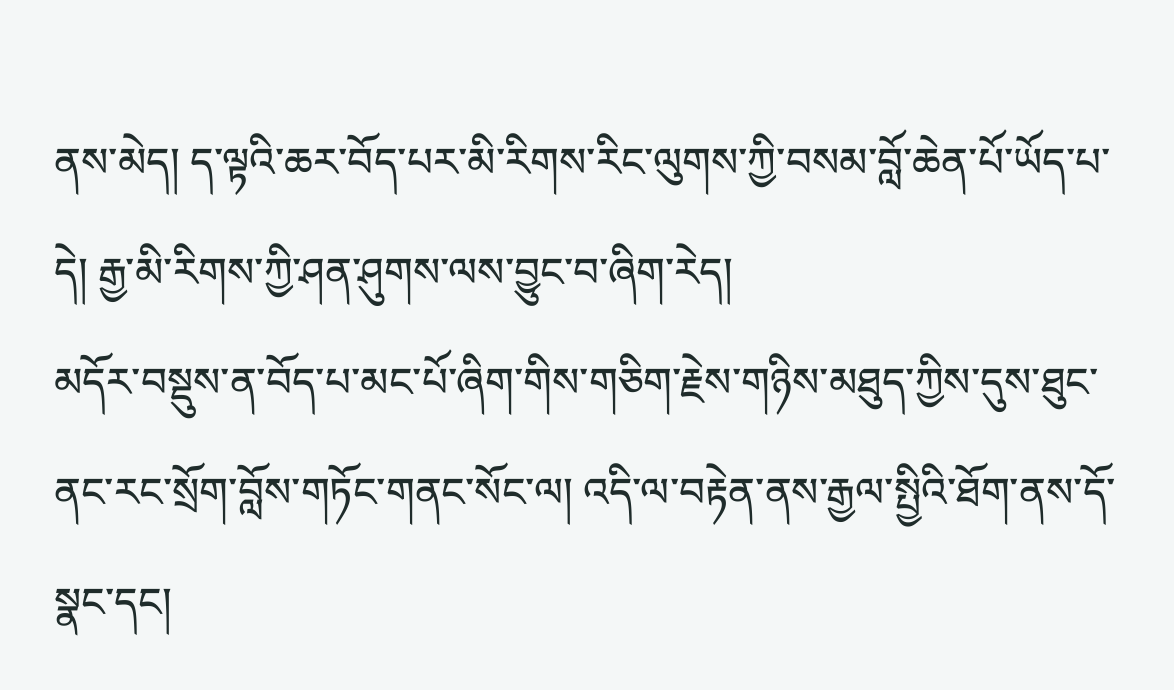ནས་མེད། ད་ལྟའི་ཆར་བོད་པར་མི་རིགས་རིང་ལུགས་ཀྱི་བསམ་བློ་ཆེན་པོ་ཡོད་པ་དེ། རྒྱ་མི་རིགས་ཀྱི་ཤན་ཤུགས་ལས་བྱུང་བ་ཞིག་རེད།
མདོར་བསྡུས་ན་བོད་པ་མང་པོ་ཞིག་གིས་གཅིག་རྗེས་གཉིས་མཐུད་ཀྱིས་དུས་ཐུང་ནང་རང་སྲོག་བློས་གཏོང་གནང་སོང་ལ། འདི་ལ་བརྟེན་ནས་རྒྱལ་སྤྱིའི་ཐོག་ནས་དོ་སྣང་དང།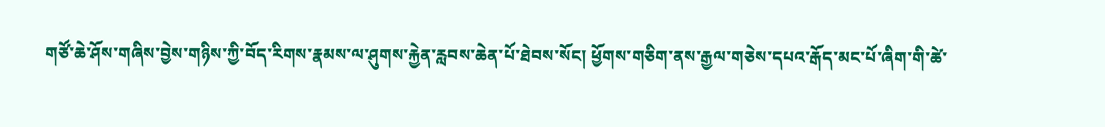གཙོ་ཆེ་ཤོས་གཞིས་བྱེས་གཉིས་ཀྱི་བོད་རིགས་རྣམས་ལ་ཤུགས་རྐྱེན་རླབས་ཆེན་པོ་ཐེབས་སོང། ཕྱོགས་གཅིག་ནས་རྒྱལ་གཅེས་དཔའ་རྒོད་མང་པོ་ཞིག་གི་ཚེ་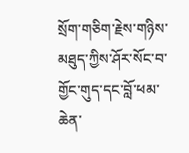སྲོག་གཅིག་རྗེས་གཉིས་མཐུད་ཀྱིས་ཤོར་སོང་བ་གྱོང་གུད་དང་བློ་ཕམ་ཆེན་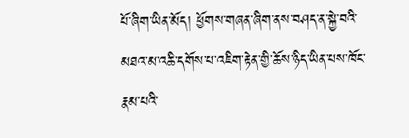པོ་ཞིག་ཡིན་མོད། ཕྱོགས་གཞན་ཞིག་ནས་བཤད་ན་སྐྱེ་བའི་མཐའ་མ་འཆི་དགོས་པ་འཇིག་རྟེན་གྱི་ཆོས་ཉིད་ཡིན་པས་ཁོང་རྣམ་པའི་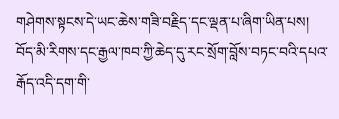གཤེགས་སྟངས་དེ་ཡང་ཆེས་གཟི་བརྗིད་དང་ལྡན་པ་ཞིག་ཡིན་པས། བོད་མི་རིགས་དང་རྒྱལ་ཁབ་ཀྱི་ཆེད་དུ་རང་སྲོག་བློས་བཏང་བའི་དཔའ་རྒོད་འདི་དག་གི་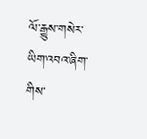ལོ་རྒྱུས་གསེར་ཡིག་འབའ་ཞིག་གིས་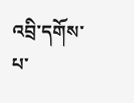འབྲི་དགོས་པ་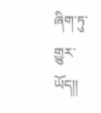ཞིག་ཏུ་གྱུར་ཡོད།།